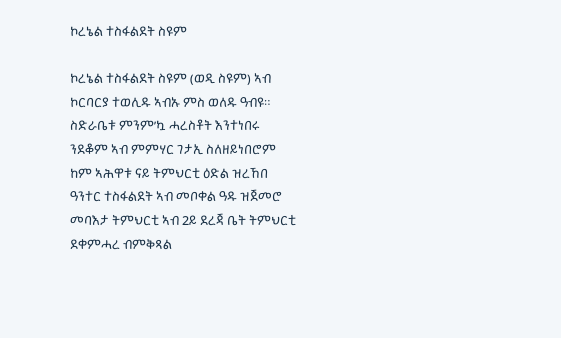ኮረኔል ተስፋልደት ስዩም

ኮረኔል ተስፋልደት ስዩም (ወዲ ስዩም) ኣብ ኮርባርያ ተወሊዱ ኣብኡ ምስ ወለዱ ዓብዩ። ስድራቤቱ ምንም’ኳ ሓረስቶት እንተነበሩ ንደቆም ኣብ ምምሃር ገታኢ ስለዘይነበሮም ከም ኣሕዋቱ ናይ ትምህርቲ ዕድል ዝረኸበ ዓንተር ተስፋልደት ኣብ መቦቀል ዓዱ ዝጀመሮ መባእታ ትምህርቲ ኣብ 2ይ ደረጃ ቤት ትምህርቲ ደቀምሓረ ብምቅጻል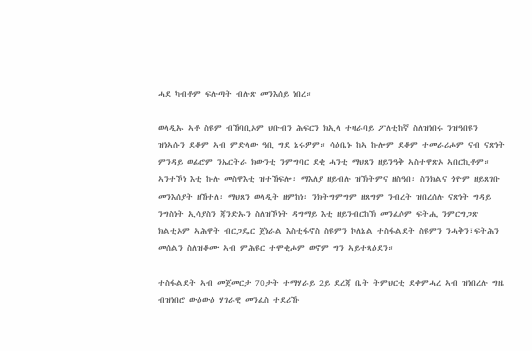ሓደ ካብቶም ፍሉጣት ብሉጽ መንእሰይ ነበረ።

ወላዲኡ ኣቶ ስዩም ብኸባቢኦም ህቡብን ሕፍርን ክኢላ ተዛራባይ ፖለቲከኛ ስለዝነበሩ ንዝዓበዩን ዝነኣሱን ደቆም ኣብ ምድላው ዓቢ ግደ ኔሩዎም። ሳዕቤኑ ከኣ ኩሎም ደቆም ተመራሪሖም ናብ ናጽነት ምንዳይ ወፊሮም ንኤርትራ ክውንቲ ንምግባር ደቂ ሓንቲ ማህጸን ዘይንዓቅ ኣስተዋጽኦ ኣበርኪቶም። ኣንተኾነ እቲ ኩሉ መስዋእቲ ዝተኸፍሎ፡ ማእለያ ዘይብሉ ዝኽትምና ዘስዓበ፡ ስንክልና ጎዮም ዘይጸገቡ መንእሰያት ዘኸተለ፡ ማህጸን ወላዲት ዘምከነ፡ ንክትግምግም ዘጸግም ንብረት ዝበረሰሉ ናጽነት ግዳይ ንግስነት ኢሳያስን ጃንድኡን ስለዝኾነት ዳግማይ እቲ ዘይንብርከኽ መንፈሶም ፍትሒ ንምርግጋጽ ክልቲኦም ኣሕዋት ብርጋዴር ጀነራል እስቲፋኖስ ስዩምን ኮለኔል ተስፋልደት ስዩምን ንሓቅን፣ፍትሕን መሰልን ስለዝቆሙ ኣብ ምሕዩር ተሞቂሖም ወኖም ግን ኣይተጻዕደን።

ተስፋልደት ኣብ መጀመርታ 70ታት ተማሃራይ 2ይ ደረጃ ቤት ትምህርቲ ደቀምሓረ ኣብ ዝነበረሉ ግዜ ብዝነበሮ ውዕውዕ ሃገራዊ መንፈስ ተደሪኹ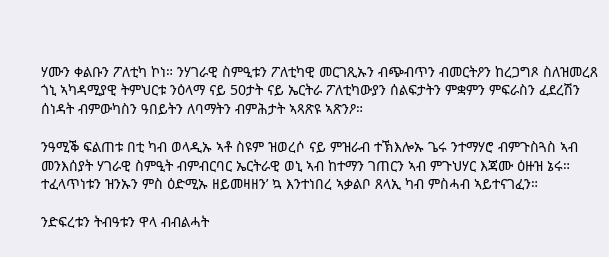ሃሙን ቀልቡን ፖለቲካ ኮነ። ንሃገራዊ ስምዒቱን ፖለቲካዊ መርገጺኡን ብጭብጥን ብመርትዖን ከረጋግጾ ስለዝመረጸ ጎኒ ኣካዳሚያዊ ትምህርቱ ንዕላማ ናይ 50ታት ናይ ኤርትራ ፖለቲካውያን ሰልፍታትን ምቋምን ምፍራስን ፈደረሽን ሰነዳት ብምውካስን ዓበይትን ለባማትን ብምሕታት ኣጻጽዩ ኣጽንዖ።

ንዓሚቕ ፍልጠቱ በቲ ካብ ወላዲኡ ኣቶ ስዩም ዝወረሶ ናይ ምዝራብ ተኽእሎኡ ጌሩ ንተማሃሮ ብምጉስጓስ ኣብ መንእሰያት ሃገራዊ ስምዒት ብምብርባር ኤርትራዊ ወኒ ኣብ ከተማን ገጠርን ኣብ ምጉህሃር እጃሙ ዕዙዝ ኔሩ። ተፈላጥነቱን ዝንኡን ምስ ዕድሚኡ ዘይመዛዘን’ ኳ እንተነበረ ኣቃልቦ ጸላኢ ካብ ምስሓብ ኣይተናገፈን።

ንድፍረቱን ትብዓቱን ዋላ ብብልሓት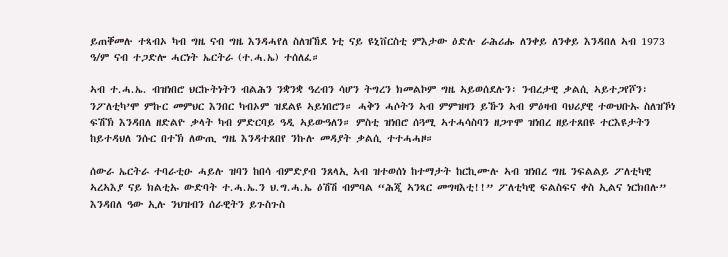ይጠቐመሉ ተጻብኦ ካብ ግዜ ናብ ግዜ እንዳሓየለ ስለዝኸደ ነቲ ናይ ዩኒቨርስቲ ምእታው ዕድሉ ራሕሪሑ ለንቀይ ለንቀይ እንዳበለ ኣብ 1973 ዓ/ም ናብ ተጋድሎ ሓርነት ኤርትራ (ተ.ሓ.ኤ) ተሰለፈ።

ኣብ ተ.ሓ.ኤ. ብዝነበሮ ህርኩትነትን ብልሕን ንቋንቋ ዓረብን ሳሆን ትግረን ክመልኮም ግዜ ኣይወሰደሉን፡ ንብረታዊ ቃልሲ ኣይተጋየሾን፡ ንፖለቲካ’ሞ ምኩር መምህር እንበር ካብኦም ዝደልዩ ኣይነበሮን። ሓቅን ሓሶትን ኣብ ምምዝዛን ይኹን ኣብ ምዕዛብ ባህሪያዊ ተውህቡኡ ስለዝኾነ ፍሽኽ እንዳበለ ዘድልዮ ቃላት ካብ ምድርባይ ዓዲ ኣይውዓለን። ምስቲ ዝነበሮ ሰጓሚ ኣተሓሳስባን ዘጋጥሞ ዝነበረ ዘይተጸበዩ ተርእዩታትን ከይተዳህለ ንሱር በተኽ ለውጢ ግዜ እንዳተጸበየ ንኩሉ መዳያት ቃልሲ ተተሓሓዞ።

ሰውራ ኤርትራ ተባራቲዑ ሓይሉ ዝባን ከበሳ ብምድያብ ንጸላኢ ኣብ ዝተወሰነ ከተማታት ከርኪሙሉ ኣብ ዝነበረ ግዜ ንፍልልይ ፖለቲካዊ ኣረኣእያ ናይ ክልቲኡ ውድባት ተ.ሓ.ኤ.ን ህ.ግ.ሓ.ኤ ዕሽሽ ብምባል “ሕጂ ኣንጻር መግዛእቲ!!” ፖለቲካዊ ፍልስፍና ቀስ ኢልና ነርክበሉ” እንዳበለ ዓው ኢሉ ንህዝብን ሰራዊትን ይጉስጉስ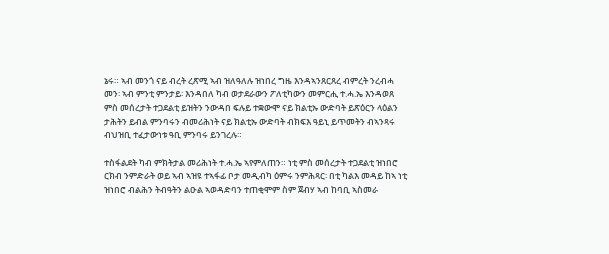ኔሩ። ኣብ መንጎ ናይ ብረት ረጽሚ ኣብ ዝለዓለሉ ዝነበረ ግዜ እንዳኣንጸርጸረ ብምረት ንረብሓ መን፡ ኣብ ምንቲ ምንታይ፡ እንዳበለ ካብ ወታደራውን ፖለቲካውን መምርሒ ተ.ሓ.ኤ እንዳወጸ ምስ መሰረታት ተጋደልቲ ይዝትን ንውዳበ ፍሉይ ተቋውሞ ናይ ክልቲኡ ውድባት ይጽዕርን ላዕልን ታሕትን ይብል ምንባሩን ብመሪሕነት ናይ ክልቲኡ ውድባት ብክፍእ ዓይኒ ይጥመትን ብኣንጻሩ ብህዝቢ ተፈታውነቱ ዓቢ ምንባሩ ይንገረሉ።

ተስፋልደት ካብ ምክትታል መሪሕነት ተ.ሓ.ኤ ኣየምለጠን። ነቲ ምስ መሰረታት ተጋደልቲ ዝነበሮ ርክብ ንምድራት ወይ ኣብ ኣዝዩ ተኣፋፊ ቦታ መዲብካ ዕምሩ ንምሕጻር፡ በቲ ካልእ መዳይ ከኣ ነቲ ዝነበሮ ብልሕን ትብዓትን ልዑል ኣወዳድባን ተጠቂሞም ስም ጀብሃ ኣብ ከባቢ ኣስመራ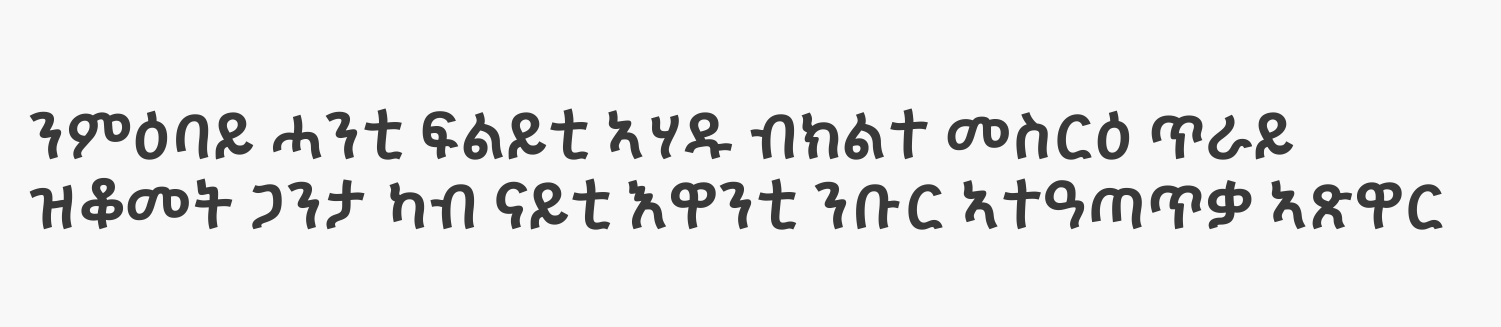ንምዕባይ ሓንቲ ፍልይቲ ኣሃዱ ብክልተ መስርዕ ጥራይ ዝቆመት ጋንታ ካብ ናይቲ እዋንቲ ንቡር ኣተዓጣጥቃ ኣጽዋር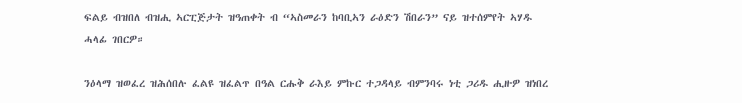ፍልይ ብዝበለ ብዝሒ ኣርፒጅታት ዝዓጠቀት ብ “ኣስመራን ከባቢኣን ራዕድን ሽበራን” ናይ ዝተሰምየት ኣሃዱ ሓላፊ ገበርዎ።

ንዕላማ ዝወፈረ ዝሕሰበሉ ፈልዩ ዝፈልጥ በዓል ርሑቅ ራእይ ምኩር ተጋዳላይ ብምንባሩ ነቲ ጋሪዱ ሒዙዎ ዝነበረ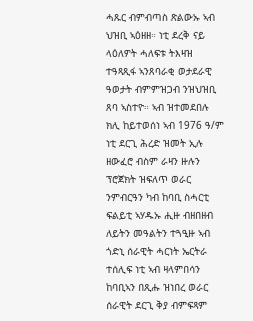ሓጹር ብምብጣስ ጽልውኡ ኣብ ህዝቢ ኣዕዘዘ። ነቲ ደረቅ ናይ ላዕለዎት ሓለፍቱ ትእዛዝ ተዓጻጺፋ ኣንጸባራቂ ወታደራዊ ዓወታት ብምምዝጋብ ንዝህዝቢ ጸባ ኣስተዮ። ኣብ ዝተመደበሉ ክሊ ከይተወሰነ ኣብ 1976 ዓ/ም ነቲ ደርጊ ሕረድ ዝመት ኢሉ ዘውፈሮ ብስም ራዛን ዙሉን ፕሮጀክት ዝፍለጥ ወራር ንምብርዓን ካብ ከባቢ ስሓርቲ ፍልይቲ ኣሃዱኡ ሒዙ ብዘበዘብ ለይትን መዓልትን ተጓዒዙ ኣብ ጎድኒ ሰራዊት ሓርነት ኤርትራ ተሰሊፍ ነቲ ኣብ ዛላምበሳን ከባቢኣን በጺሑ ዝነበረ ወራር ሰራዊት ደርጊ ቅያ ብምፍጻም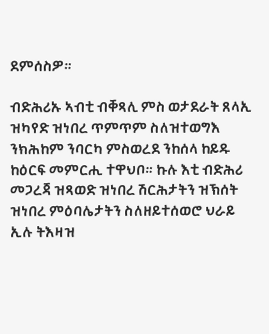ደምሰስዎ።

ብድሕሪኡ ኣብቲ ብቐጻሊ ምስ ወታደራት ጸላኢ ዝካየድ ዝነበረ ጥምጥም ስለዝተወግእ ንክሕከም ንባርካ ምስወረደ ንከሰላ ከይዱ ከዕርፍ መምርሒ ተዋህቦ። ኩሉ እቲ ብድሕሪ መጋረጃ ዝጻወድ ዝነበረ ሽርሕታትን ዝኽሰት ዝነበረ ምዕባሌታትን ስለዘይተሰወሮ ህራይ ኢሉ ትእዛዝ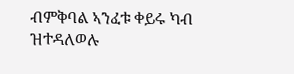ብምቅባል ኣንፈቱ ቀይሩ ካብ ዝተዳለወሉ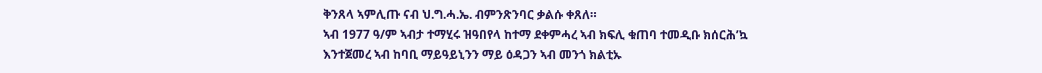ቅንጸላ ኣምሊጡ ናብ ህ.ግ.ሓ.ኤ. ብምንጽንባር ቃልሱ ቀጸለ።
ኣብ 1977 ዓ/ም ኣብታ ተማሂሩ ዝዓበየላ ከተማ ደቀምሓረ ኣብ ክፍሊ ቁጠባ ተመዲቡ ክሰርሕ’ኳ እንተጀመረ ኣብ ከባቢ ማይዓይኒንን ማይ ዕዳጋን ኣብ መንጎ ክልቲኡ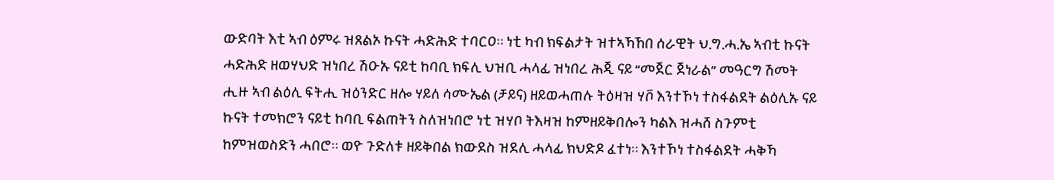ውድባት እቲ ኣብ ዕምሩ ዝጸልኦ ኩናት ሓድሕድ ተባርዐ። ነቲ ካብ ክፍልታት ዝተኣኻኸበ ሰራዊት ህ.ግ.ሓ.ኤ ኣብቲ ኩናት ሓድሕድ ዘወሃህድ ዝነበረ ሽዑኡ ናይቲ ከባቢ ክፍሊ ህዝቢ ሓላፊ ዝነበረ ሕጂ ናይ “መጀር ጀነራል” መዓርግ ሽመት ሒዙ ኣብ ልዕሊ ፍትሒ ዝዕንድር ዘሎ ሃይለ ሳሙኤል (ቻይና) ዘይወሓጠሉ ትዕዛዝ ሃቮ እንተኾነ ተስፋልደት ልዕሊኡ ናይ ኩናት ተመክሮን ናይቲ ከባቢ ፍልጠትን ስለዝነበሮ ነቲ ዝሃቦ ትእዛዝ ከምዘይቅበሎን ካልእ ዝሓሸ ስጉምቲ ከምዝወስድን ሓበሮ። ወዮ ጉድለቱ ዘይቅበል ክውደስ ዝደሊ ሓላፊ ክህድዶ ፈተነ። እንተኾነ ተስፋልደት ሓቅኻ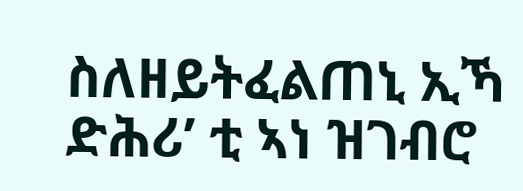ስለዘይትፈልጠኒ ኢኻ ድሕሪ’ ቲ ኣነ ዝገብሮ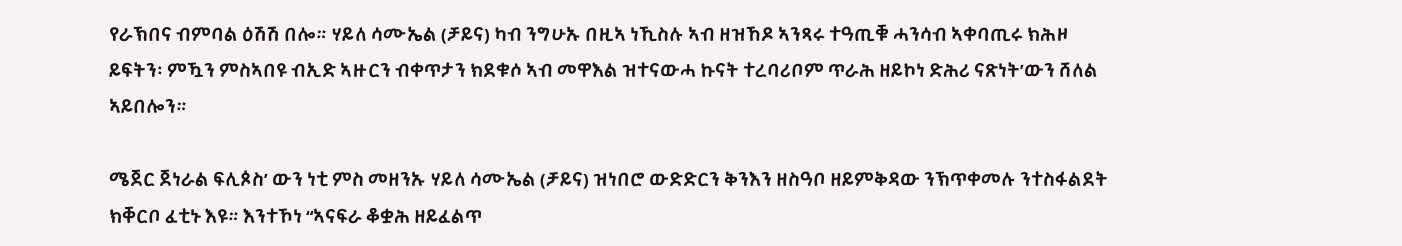የራኽበና ብምባል ዕሽሽ በሎ። ሃይለ ሳሙኤል (ቻይና) ካብ ንግሁኡ በዚኣ ነኺስሉ ኣብ ዘዝኸዶ ኣንጻሩ ተዓጢቑ ሓንሳብ ኣቀባጢሩ ክሕዞ ይፍትን፡ ምዃን ምስኣበዩ ብኢድ ኣዙርን ብቀጥታን ክደቁሶ ኣብ መዋእል ዝተናውሓ ኩናት ተረባሪቦም ጥራሕ ዘይኮነ ድሕሪ ናጽነት’ውን ሸለል ኣይበሎን።

ሜጀር ጀነራል ፍሊጶስ’ ውን ነቲ ምስ መዘንኡ ሃይለ ሳሙኤል (ቻይና) ዝነበሮ ውድድርን ቅንእን ዘስዓቦ ዘይምቅዳው ንኽጥቀመሉ ንተስፋልደት ክቐርቦ ፈቲኑ እዩ። እንተኾነ “ኣናፍራ ቆቋሕ ዘይፈልጥ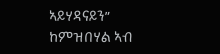ኣይሃዳናይን” ከምዝበሃል ኣብ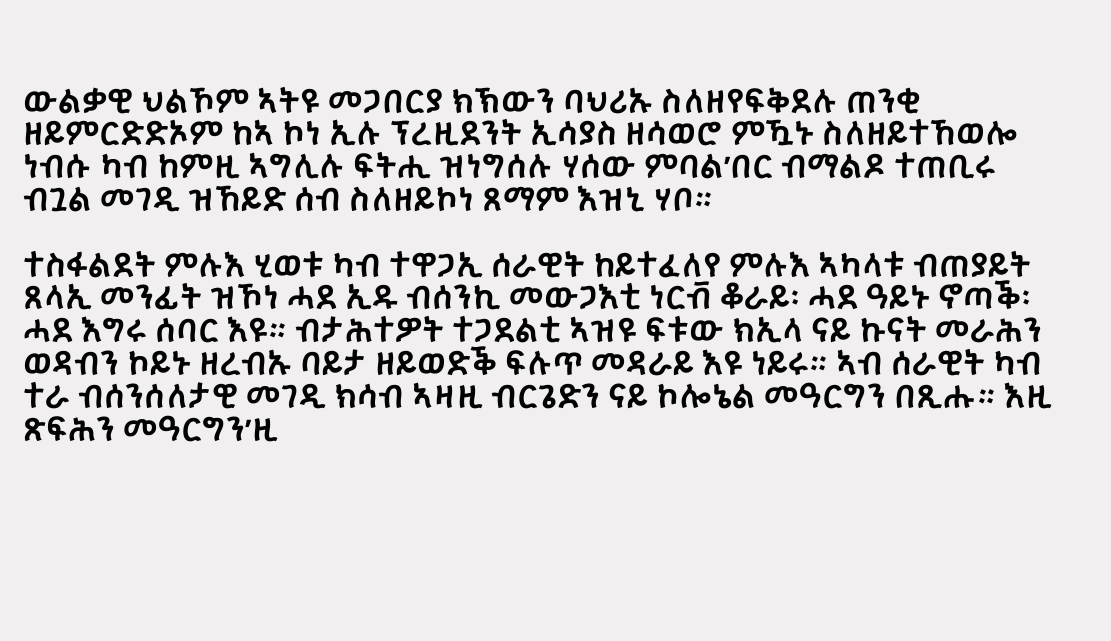ውልቃዊ ህልኾም ኣትዩ መጋበርያ ክኽውን ባህሪኡ ስለዘየፍቅደሉ ጠንቂ ዘይምርድድኦም ከኣ ኮነ ኢሉ ፕረዚደንት ኢሳያስ ዘሳወሮ ምዃኑ ስለዘይተኸወሎ ነብሱ ካብ ከምዚ ኣግሊሉ ፍትሒ ዝነግሰሉ ሃሰው ምባል’በር ብማልዶ ተጠቢሩ ብጓል መገዲ ዝኸይድ ሰብ ስለዘይኮነ ጸማም እዝኒ ሃቦ።

ተስፋልደት ምሉእ ሂወቱ ካብ ተዋጋኢ ሰራዊት ከይተፈለየ ምሉእ ኣካላቱ ብጠያይት ጸላኢ መንፊት ዝኾነ ሓደ ኢዱ ብሰንኪ መውጋእቲ ነርቭ ቆራይ፡ ሓደ ዓይኑ ኖጣቕ፡ ሓደ እግሩ ሰባር እዩ። ብታሕተዎት ተጋደልቲ ኣዝዩ ፍቱው ክኢላ ናይ ኩናት መራሕን ወዳብን ኮይኑ ዘረብኡ ባይታ ዘይወድቕ ፍሉጥ መዳራይ እዩ ነይሩ። ኣብ ሰራዊት ካብ ተራ ብሰንሰለታዊ መገዲ ክሳብ ኣዛዚ ብርጌድን ናይ ኮሎኔል መዓርግን በጺሑ። እዚ ጽፍሕን መዓርግን’ዚ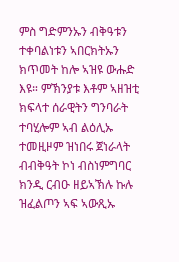ምስ ግድምንኡን ብቅዓቱን ተቀባልነቱን ኣበርክትኡን ክጥመት ከሎ ኣዝዩ ውሑድ እዩ። ምኽንያቱ እቶም ኣዘዝቲ ክፍላተ ሰራዊትን ግንባራት ተባሂሎም ኣብ ልዕሊኡ ተመዚዞም ዝነበሩ ጀነራላት ብብቅዓት ኮነ ብስነምግባር ክንዲ ርብዑ ዘይኣኽሉ ኩሉ ዝፈልጦን ኣፍ ኣውጺኡ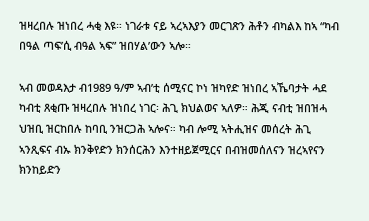ዝዛረበሉ ዝነበረ ሓቂ እዩ። ነገራቱ ናይ ኣረኣእያን መርገጽን ሕቶን ብካልእ ከኣ “ካብ በዓል ጣፍ’ሲ ብዓል ኣፍ” ዝበሃል’ውን ኣሎ።

ኣብ መወዳእታ ብ1989 ዓ/ም ኣብ’ቲ ሰሚናር ኮነ ዝካየድ ዝነበረ ኣኼባታት ሓደ ካብቲ ጸቂጡ ዝዛረበሉ ዝነበረ ነገር፡ ሕጊ ክህልወና ኣለዎ። ሕጂ ናብቲ ዝበዝሓ ህዝቢ ዝርከበሉ ከባቢ ንዝርጋሕ ኣሎና። ካብ ሎሚ ኣትሒዝና መሰረት ሕጊ ኣንጺፍና ብኡ ክንቅየድን ክንሰርሕን እንተዘይጀሚርና በብዝመሰለናን ዝረኣየናን ክንከይድን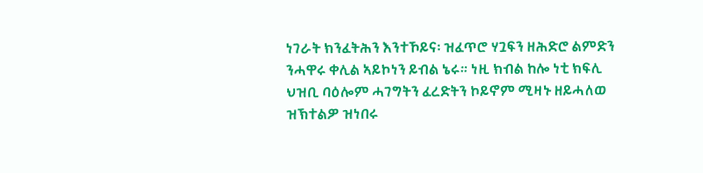ነገራት ክንፈትሕን እንተኾይና፡ ዝፈጥሮ ሃጓፍን ዘሕድሮ ልምድን ንሓዋሩ ቀሊል ኣይኮነን ይብል ኔሩ። ነዚ ክብል ከሎ ነቲ ክፍሊ ህዝቢ ባዕሎም ሓገግትን ፈረድትን ኮይኖም ሚዛኑ ዘይሓለወ ዝኽተልዎ ዝነበሩ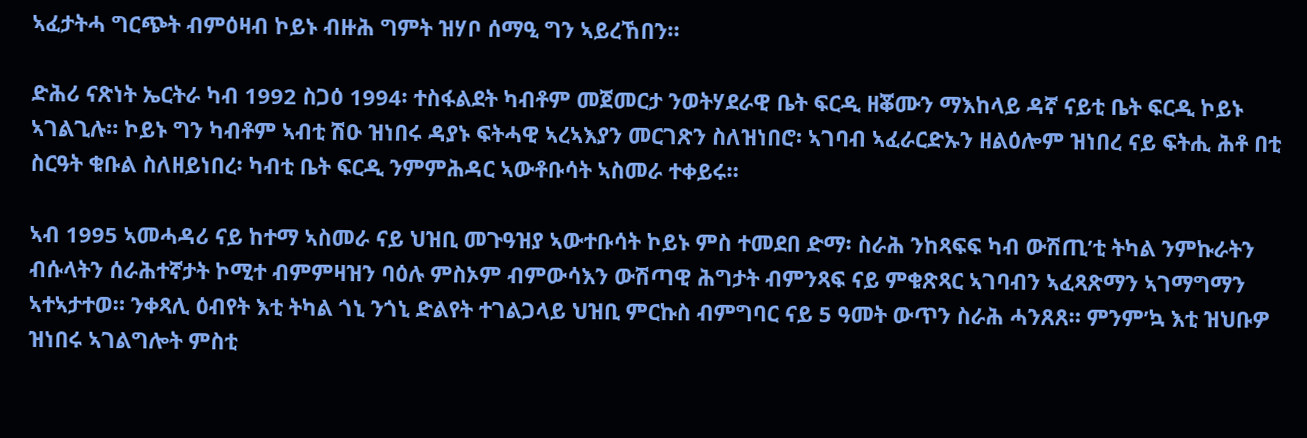ኣፈታትሓ ግርጭት ብምዕዛብ ኮይኑ ብዙሕ ግምት ዝሃቦ ሰማዒ ግን ኣይረኸበን።

ድሕሪ ናጽነት ኤርትራ ካብ 1992 ስጋዕ 1994፡ ተስፋልደት ካብቶም መጀመርታ ንወትሃደራዊ ቤት ፍርዲ ዘቖሙን ማእከላይ ዳኛ ናይቲ ቤት ፍርዲ ኮይኑ ኣገልጊሉ። ኮይኑ ግን ካብቶም ኣብቲ ሽዑ ዝነበሩ ዳያኑ ፍትሓዊ ኣረኣእያን መርገጽን ስለዝነበሮ፡ ኣገባብ ኣፈራርድኡን ዘልዕሎም ዝነበረ ናይ ፍትሒ ሕቶ በቲ ስርዓት ቁቡል ስለዘይነበረ፡ ካብቲ ቤት ፍርዲ ንምምሕዳር ኣውቶቡሳት ኣስመራ ተቀይሩ።

ኣብ 1995 ኣመሓዳሪ ናይ ከተማ ኣስመራ ናይ ህዝቢ መጉዓዝያ ኣውተቡሳት ኮይኑ ምስ ተመደበ ድማ፡ ስራሕ ንከጻፍፍ ካብ ውሽጢ’ቲ ትካል ንምኩራትን ብሱላትን ሰራሕተኛታት ኮሚተ ብምምዛዝን ባዕሉ ምስኦም ብምውሳእን ውሽጣዊ ሕግታት ብምንጻፍ ናይ ምቁጽጻር ኣገባብን ኣፈጻጽማን ኣገማግማን ኣተኣታተወ። ንቀጻሊ ዕብየት እቲ ትካል ጎኒ ንጎኒ ድልየት ተገልጋላይ ህዝቢ ምርኩስ ብምግባር ናይ 5 ዓመት ውጥን ስራሕ ሓንጸጸ። ምንም’ኳ እቲ ዝህቡዎ ዝነበሩ ኣገልግሎት ምስቲ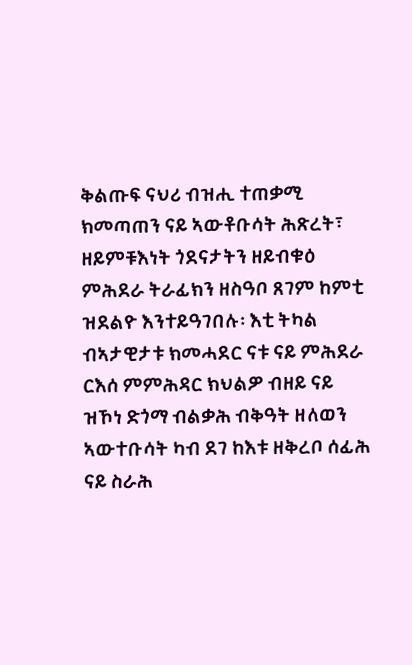ቅልጡፍ ናህሪ ብዝሒ ተጠቃሚ ክመጣጠን ናይ ኣውቶቡሳት ሕጽረት፣ ዘይምቹእነት ጎደናታትን ዘይብቁዕ ምሕደራ ትራፊክን ዘስዓቦ ጸገም ከምቲ ዝደልዮ እንተይዓገበሉ፡ እቲ ትካል ብኣታዊታቱ ክመሓደር ናቱ ናይ ምሕደራ ርእሰ ምምሕዳር ክህልዎ ብዘይ ናይ ዝኾነ ድጎማ ብልቃሕ ብቅዓት ዘለወን ኣውተቡሳት ካብ ደገ ከእቱ ዘቅረቦ ሰፊሕ ናይ ስራሕ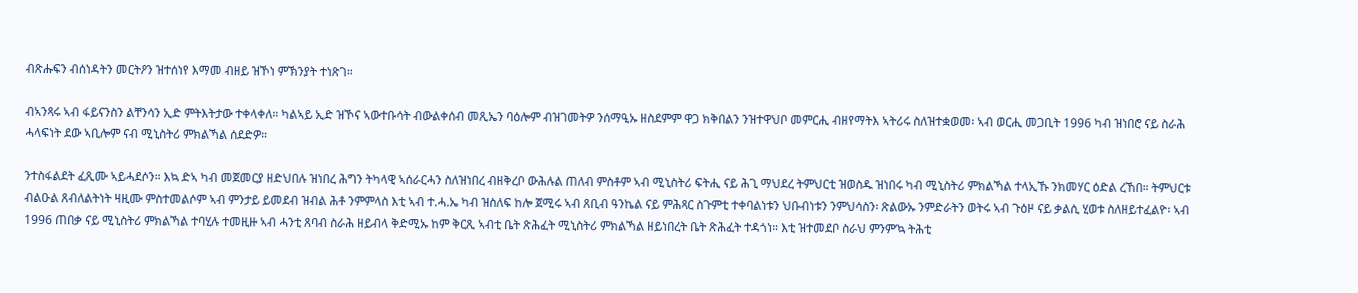ብጽሑፍን ብሰነዳትን መርትዖን ዝተሰነየ እማመ ብዘይ ዝኾነ ምኽንያት ተነጽገ።

ብኣንጻሩ ኣብ ፋይናንስን ልቸንሳን ኢድ ምትእትታው ተቀላቀለ። ካልኣይ ኢድ ዝኾና ኣውተቡሳት ብውልቀሰብ መጺኤን ባዕሎም ብዝገመትዎ ንሰማዒኡ ዘስደምም ዋጋ ክቅበልን ንዝተዋህቦ መምርሒ ብዘየማትእ ኣትሪሩ ስለዝተቋወመ፡ ኣብ ወርሒ መጋቢት 1996 ካብ ዝነበሮ ናይ ስራሕ ሓላፍነት ደው ኣቢሎም ናብ ሚኒስትሪ ምክልኻል ሰደድዎ።

ንተስፋልደት ፈጺሙ ኣይሓደሶን። እኳ ድኣ ካብ መጀመርያ ዘድህበሉ ዝነበረ ሕግን ትካላዊ ኣሰራርሓን ስለዝነበረ ብዘቅረቦ ውሕሉል ጠለብ ምስቶም ኣብ ሚኒስትሪ ፍትሒ ናይ ሕጊ ማህደረ ትምህርቲ ዝወስዱ ዝነበሩ ካብ ሚኒስትሪ ምክልኻል ተላኢኹ ንክመሃር ዕድል ረኸበ። ትምህርቱ ብልዑል ጸብለልትነት ዛዚሙ ምስተመልሶም ኣብ ምንታይ ይመደብ ዝብል ሕቶ ንምምላስ እቲ ኣብ ተ.ሓ.ኤ ካብ ዝስለፍ ከሎ ጀሚሩ ኣብ ጸቢብ ዓንኬል ናይ ምሕጻር ስጉምቲ ተቀባልነቱን ህቡብነቱን ንምህሳስን፡ ጽልውኡ ንምድራትን ወትሩ ኣብ ጉዕዞ ናይ ቃልሲ ሂወቱ ስለዘይተፈልዮ፡ ኣብ 1996 ጠበቃ ናይ ሚኒስትሪ ምክልኻል ተባሂሉ ተመዚዙ ኣብ ሓንቲ ጸባብ ስራሕ ዘይብላ ቅድሚኡ ከም ቅርጺ ኣብቲ ቤት ጽሕፈት ሚኒስትሪ ምክልኻል ዘይነበረት ቤት ጽሕፈት ተዳጎነ። እቲ ዝተመደቦ ስራህ ምንም’ኳ ትሕቲ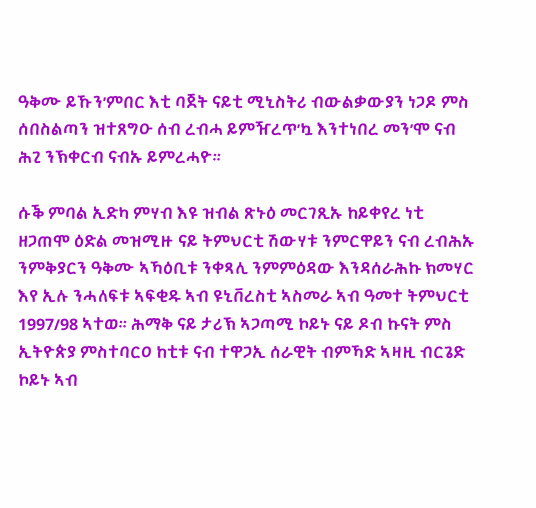ዓቅሙ ይኹን’ምበር እቲ ባጀት ናይቲ ሚኒስትሪ ብውልቃውያን ነጋዶ ምስ ሰበስልጣን ዝተጸግዑ ሰብ ረብሓ ይምዥረጥ’ኳ እንተነበረ መን’ሞ ናብ ሕጊ ንኽቀርብ ናብኡ ይምረሓዮ።

ሱቕ ምባል ኢድካ ምሃብ እዩ ዝብል ጽኑዕ መርገጺኡ ከይቀየረ ነቲ ዘጋጠሞ ዕድል መዝሚዙ ናይ ትምህርቲ ሽውሃቱ ንምርዋይን ናብ ረብሕኡ ንምቅያርን ዓቅሙ ኣኻዕቢቱ ንቀጻሊ ንምምዕዳው እንዳሰራሕኩ ክመሃር እየ ኢሉ ንሓለፍቱ ኣፍቂዱ ኣብ ዩኒቨረስቲ ኣስመራ ኣብ ዓመተ ትምህርቲ 1997/98 ኣተወ። ሕማቅ ናይ ታሪኽ ኣጋጣሚ ኮይኑ ናይ ዶብ ኩናት ምስ ኢትዮጵያ ምስተባርዐ ከቲቱ ናብ ተዋጋኢ ሰራዊት ብምኻድ ኣዛዚ ብርጌድ ኮይኑ ኣብ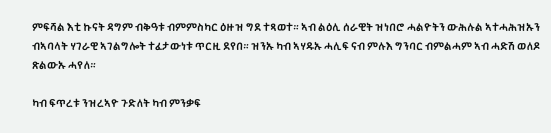ምፍሻል እቲ ኩናት ዳግም ብቅዓቱ ብምምስካር ዕዙዝ ግደ ተጻወተ። ኣብ ልዕሊ ሰራዊት ዝነበሮ ሓልዮትን ውሕሉል ኣተሓሕዝኡን ብኣባላት ሃገራዊ ኣገልግሎት ተፈታውነቱ ጥርዚ ደየበ። ዝንኡ ካብ ኣሃዱኡ ሓሊፍ ናብ ምሉእ ግንባር ብምልሓም ኣብ ሓድሽ ወለዶ ጽልውኡ ሓየለ።

ካብ ፍጥረቱ ንዝረኣዮ ጉድለት ካብ ምንቃፍ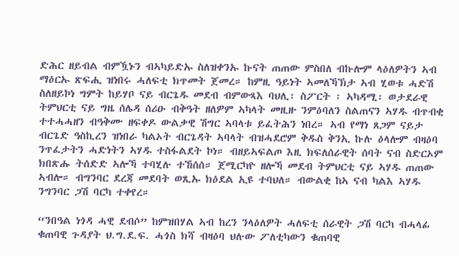ድሕር ዘይብል ብምዃኑን ብኣካይድኡ ስለዝቀንኡ ኩናት ጠጠው ምስበለ ብኩሎም ላዕለዎትን ኣብ ማዕርኡ ጽፍሒ ዝነበሩ ሓለፍቲ ክጥመት ጀመረ። ከምዚ ዓይነት ኣመለኻኽታ ኣብ ሂወቱ ሓድሽ ስለዘይኮነ ግምት ከይሃቦ ናይ ብርጌዱ መደብ ብምውጻእ ባህሊ፡ ስፖርት ፡ ኣካዳሚ፡ ወታደራዊ ትምህርቲ ናይ ግዜ ሰሌዳ ሰሪዑ ብቅዓት ዘለዎም ኣካላት መዚዙ ንምዕባለን ስልጠናን ኣሃዱ ብጥብቂ ተተሓሓዘን ብዓቅሙ ዘፍቀዶ ውልቃዊ ሽግር ኣባላቱ ይፈትሕን ነበረ። ኣብ የማነ ጸጋም ናይታ ብርጌድ ዓስኪረን ዝነበራ ካልኦት ብርጌዳት ኣባላት ብዝሓደሮም ቅዱስ ቅንኢ ኩሉ ዕላሎም ብዛዕባ ንጥፈታትን ሓድነትን ኣሃዱ ተስፋልደት ኮነ። ብዘይኣፍልጦ እዚ ክፍለሰራዊት ሰባት ናብ ስድርኦም ክበጽሑ ትሰድድ ኣሎኻ ተባሂሉ ተኸሰሰ። ጀሚርካዮ ዘሎኻ መደብ ትምህርቲ ናይ ኣሃዱ ጠጠው ኣብሎ። ብግንባር ደረጃ መደባት ወጺኡ ክዕደል ኢዩ ተባህለ። ብውልቂ ከኣ ናብ ካልእ ኣሃዱ ንግንባር ጋሽ ባርካ ተቀየረ።

“ንበዓል ነጎዳ ሓዊ ደብሶ” ከምዝበሃል ኣብ ከረን ንላዕለዎት ሓለፍቲ ሰራዊት ጋሽ ባርካ ብሓላፊ ቁጠባዊ ጉዳያት ህ.ግ.ደ.ፍ. ሓጎስ ክሻ ብዛዕባ ህሉው ፖለቲካውን ቁጠባዊ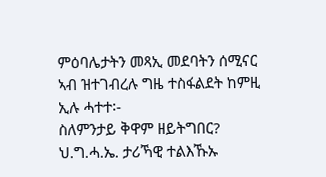ምዕባሌታትን መጻኢ መደባትን ሰሚናር ኣብ ዝተገብረሉ ግዜ ተስፋልደት ከምዚ ኢሉ ሓተተ፡-
ስለምንታይ ቅዋም ዘይትግበር? ህ.ግ.ሓ.ኤ. ታሪኻዊ ተልእኹኡ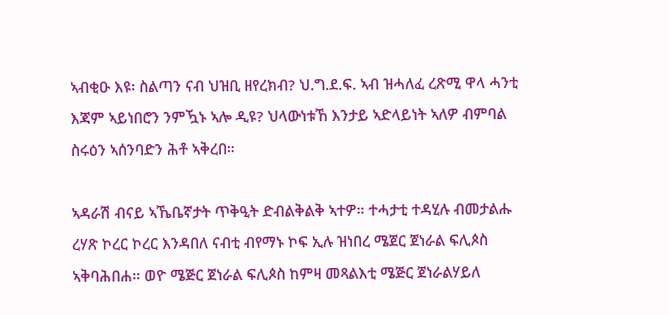ኣብቂዑ እዩ፡ ስልጣን ናብ ህዝቢ ዘየረክብ? ህ.ግ.ደ.ፍ. ኣብ ዝሓለፈ ረጽሚ ዋላ ሓንቲ እጃም ኣይነበሮን ንምዃኑ ኣሎ ዲዩ? ህላውነቱኸ እንታይ ኣድላይነት ኣለዎ ብምባል ስሩዕን ኣሰንባድን ሕቶ ኣቅረበ።

ኣዳራሽ ብናይ ኣኼቤኛታት ጥቅዒት ድብልቅልቅ ኣተዎ። ተሓታቲ ተዳሂሉ ብመታልሑ ረሃጽ ኮረር ኮረር እንዳበለ ናብቲ ብየማኑ ኮፍ ኢሉ ዝነበረ ሜጀር ጀነራል ፍሊጶስ ኣቅባሕበሐ። ወዮ ሜጅር ጀነራል ፍሊጶስ ከምዛ መጻልእቲ ሜጅር ጀነራልሃይለ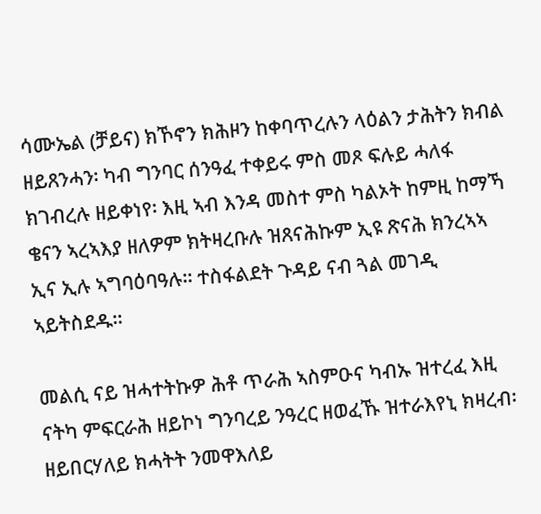ሳሙኤል (ቻይና) ክኾኖን ክሕዞን ከቀባጥረሉን ላዕልን ታሕትን ክብል ዘይጸንሓን፡ ካብ ግንባር ሰንዓፈ ተቀይሩ ምስ መጾ ፍሉይ ሓለፋ ክገብረሉ ዘይቀነየ፡ እዚ ኣብ እንዳ መስተ ምስ ካልኦት ከምዚ ከማኻ ቄናን ኣረኣእያ ዘለዎም ክትዛረቡሉ ዝጸናሕኩም ኢዩ ጽናሕ ክንረኣኣ ኢና ኢሉ ኣግባዕባዓሉ። ተስፋልደት ጉዳይ ናብ ጓል መገዲ ኣይትስደዱ።

መልሲ ናይ ዝሓተትኩዎ ሕቶ ጥራሕ ኣስምዑና ካብኡ ዝተረፈ እዚ ናትካ ምፍርራሕ ዘይኮነ ግንባረይ ንዓረር ዘወፈኹ ዝተራእየኒ ክዛረብ፡ ዘይበርሃለይ ክሓትት ንመዋእለይ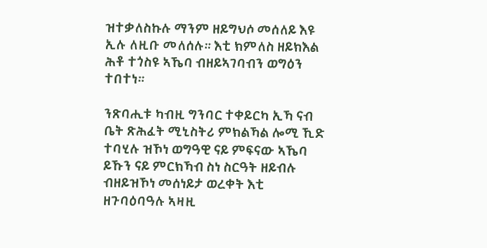ዝተቃለስኩሉ ማንም ዘይግህሶ መሰለይ እዩ ኢሉ ለዚቡ መለሰሉ። እቲ ክምለስ ዘይክእል ሕቶ ተጎስዩ ኣኼባ ብዘይኣገባብን ወግዕን ተበተነ።

ንጽባሒቱ ካብዚ ግንባር ተቀይርካ ኢኻ ናብ ቤት ጽሕፈት ሚኒስትሪ ምክልኻል ሎሚ ኺድ ተባሂሉ ዝኾነ ወግዓዊ ናይ ምፍናው ኣኼባ ይኹን ናይ ምርክኻብ ስነ ስርዓት ዘይብሉ ብዘይዝኾነ መሰነይታ ወረቀት እቲ ዘጉባዕባዓሉ ኣዛዚ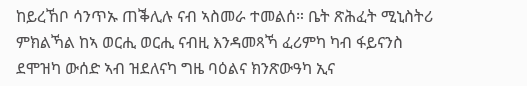ከይረኸቦ ሳንጥኡ ጠቕሊሉ ናብ ኣስመራ ተመልሰ። ቤት ጽሕፈት ሚኒስትሪ ምክልኻል ከኣ ወርሒ ወርሒ ናብዚ እንዳመጻኻ ፈሪምካ ካብ ፋይናንስ ደሞዝካ ውሰድ ኣብ ዝደለናካ ግዜ ባዕልና ክንጽውዓካ ኢና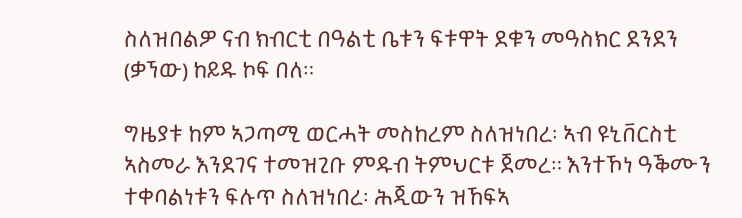ስለዝበልዎ ናብ ክብርቲ በዓልቲ ቤቱን ፍቱዋት ደቁን መዓስክር ደንደን (ቃኘው) ከይዱ ኮፍ በለ።

ግዜያቱ ከም ኣጋጣሚ ወርሓት መስከረም ስለዝነበረ፡ ኣብ ዩኒቨርስቲ ኣስመራ እንደገና ተመዝጊቡ ምዱብ ትምህርቱ ጀመረ። እንተኾነ ዓቕሙን ተቀባልነቱን ፍሉጥ ስለዝነበረ፡ ሕጂውን ዝኸፍኣ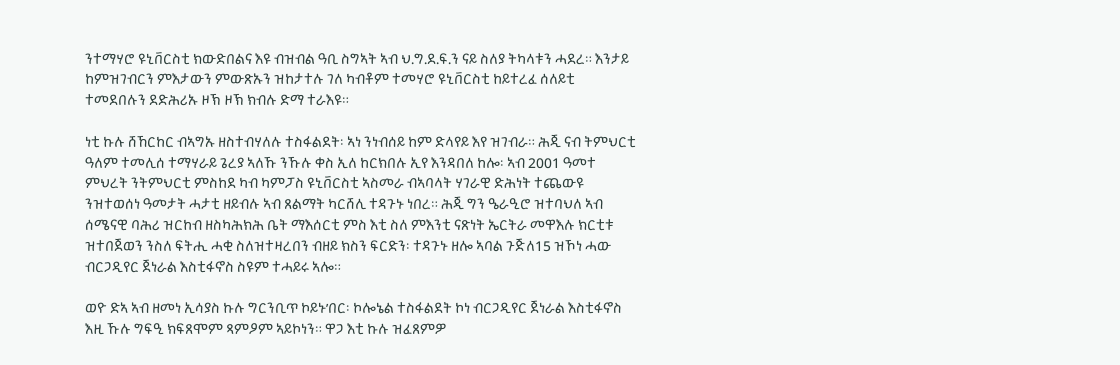ንተማሃሮ ዩኒቨርስቲ ክውድበልና እዩ ብዝብል ዓቢ ስግኣት ኣብ ህ.ግ.ደ.ፍ.ን ናይ ስለያ ትካላቱን ሓደረ። እንታይ ከምዝገብርን ምእታውን ምውጽኡን ዝከታተሉ ገለ ካብቶም ተመሃሮ ዩኒቨርስቲ ከይተረፈ ሰለይቲ ተመደበሉን ደድሕሪኡ ዞኽ ዞኽ ክብሉ ድማ ተራእዩ።

ነቲ ኩሉ ሸኸርከር ብኣግኡ ዘስተብሃለሉ ተስፋልደት፡ ኣነ ንነብሰይ ከም ድላየይ እየ ዝገብራ። ሕጂ ናብ ትምህርቲ ዓለም ተመሊሰ ተማሃራይ ጌረያ ኣለኹ ንኹሉ ቀስ ኢለ ከርክበሉ ኢየ እንዳበለ ከሎ፡ ኣብ 2001 ዓመተ ምህረት ንትምህርቲ ምስከደ ካብ ካምፓስ ዩኒቨርስቲ ኣስመራ ብኣባላት ሃገራዊ ድሕነት ተጨውዩ ንዝተወሰነ ዓመታት ሓታቲ ዘይብሉ ኣብ ጸልማት ካርሸሊ ተዳጉኑ ነበረ። ሕጂ ግን ዔራዒሮ ዝተባህለ ኣብ ሰሜናዊ ባሕሪ ዝርከብ ዘስካሕክሕ ቤት ማእሰርቲ ምስ እቲ ስለ ምእንቲ ናጽነት ኤርትራ መዋእሉ ክርቲቱ ዝተበጀወን ንስለ ፍትሒ ሓቂ ስለዝተዛረበን ብዘይ ክስን ፍርድን፡ ተዳጉኑ ዘሎ ኣባል ጉጅለ15 ዝኾነ ሓው ብርጋዲየር ጀነራል እስቲፋኖስ ስዩም ተሓይሩ ኣሎ።

ወዮ ድኣ ኣብ ዘመነ ኢሳያስ ኩሉ ግርንቢጥ ኮይኑ’በር፡ ኮሎኔል ተስፋልደት ኮነ ብርጋዲየር ጀነራል እስቲፋኖስ እዚ ኹሉ ግፍዒ ክፍጸሞም ጻምዖም ኣይኮነን። ዋጋ እቲ ኩሉ ዝፈጸምዎ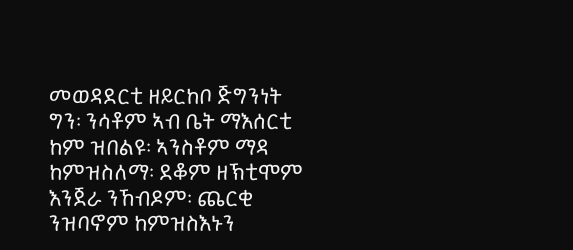መወዳደርቲ ዘይርከቦ ጅግንነት ግን፡ ንሳቶም ኣብ ቤት ማእሰርቲ ከም ዝበልዩ፡ ኣንስቶም ማዳ ከምዝስለማ፡ ደቆም ዘኽቲሞም እንጀራ ንኸብዶም፡ ጨርቂ ንዝባኖም ከምዝስእኑን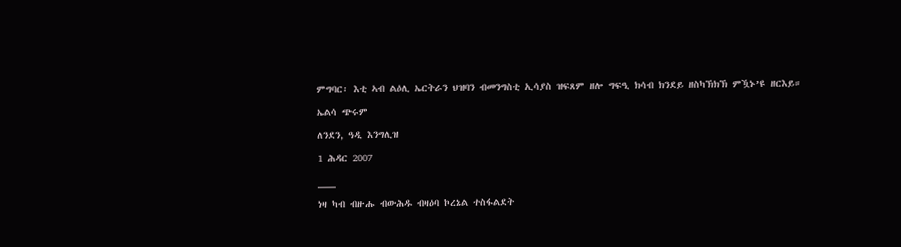ምግባር፡ እቲ ኣብ ልዕሊ ኤርትራን ህዝባን ብመንግስቲ ኢሳያስ ዝፍጸም ዘሎ ግፍዒ ክሳብ ክንደይ ዘስካኽክኽ ምዃኑ’ዩ ዘርእይ።
ኤልሳ ጭሩም
ለንደን, ዓዲ እንግሊዝ
1 ሕዳር 2007
___
ነዛ ካብ ብዙሑ ብውሕዱ ብዛዕባ ኮረኔል ተስፋልደት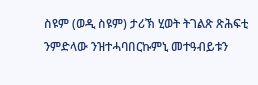ስዩም (ወዲ ስዩም) ታሪኽ ሂወት ትገልጽ ጽሕፍቲ ንምድላው ንዝተሓባበርኩምኒ መተዓብይቱን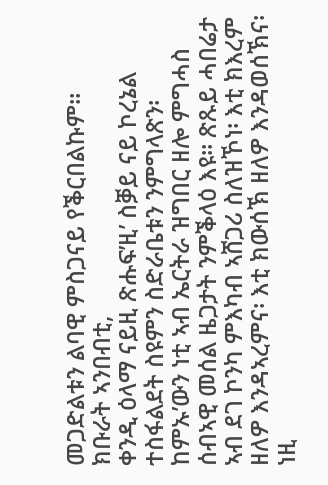መጋድልቱን ልባዊ ምስጋናይ የቕርበልኩም።
ክቡራት ኣንበብቲ,
ቀንዲ ዕላማ ናይዚ ጽሑፍ’ዚ’ ስቓይ ናይ ኮረኔል ተስፋልደት ስዩምን ስድራቤቱን ንምግላጽን፡ ከምኡ’ውን ነቲ ኣብ ኤርትራ ዝግበር ዘሎ ምግሓስ ሰብኣዊ መሰል ዜጋታት ንምቕላዕ እዩ። ጽጹይ ሓበሬታ ኣብ ደገ ኮንካ ምእካብ ኣሸጋሪ ስለዝኾነ፡ እቲ ክእረም ዘለዎ እንዳኣረምና፡ እቲ ክውሰኽ ዘለዎ እንዳወሰኽና፡ ነዚ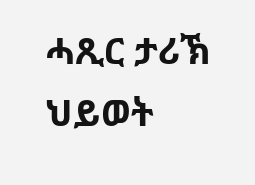ሓጺር ታሪኽ ህይወት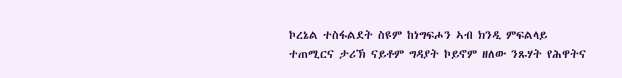ኮረኔል ተስፋልደት ስዩም ከነግፍሖን ኣብ ክንዲ ምፍልላይ ተጠሚርና ታሪኽ ናይቶም ግዳያት ኮይኖም ዘለው ንጹሃት የሕዋትና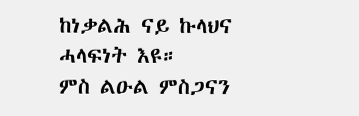ከነቃልሕ ናይ ኩላህና ሓላፍነት እዩ።
ምስ ልዑል ምስጋናን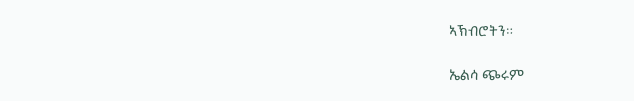ኣኽብሮትን።

ኤልሳ ጭሩም